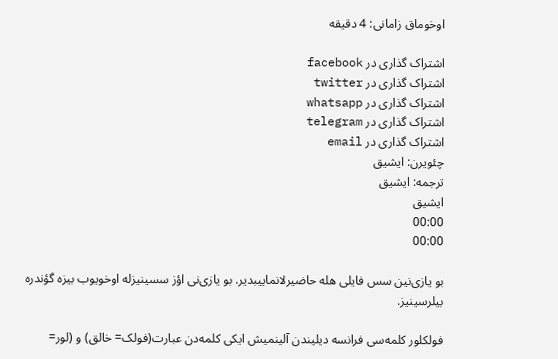اوخوماق زامانی: 4 دقیقه

اشتراک گذاری در facebook
اشتراک گذاری در twitter
اشتراک گذاری در whatsapp
اشتراک گذاری در telegram
اشتراک گذاری در email
چئویرن: ایشیق
ترجمه: ایشیق
ایشیق
00:00
00:00

بو یازی‌نین سس فایلی هله حاضیرلانماییبدیر. بو یازی‌نی اؤز سسینیزله اوخویوب بیزه گؤندره بیلرسینیز.

فولکلور کلمه‌سی فرانسه‌ دیلیندن آلینمیش ایکی کلمه‌دن عبارت(فولک= خالق) و (لور=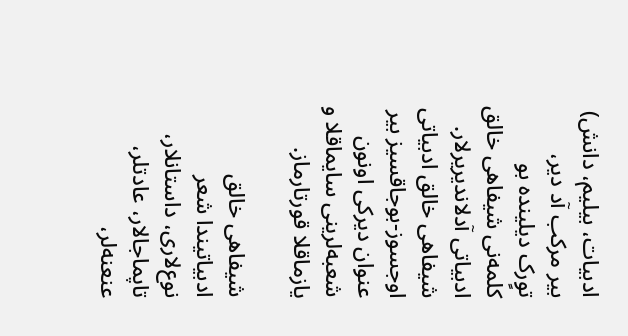ادبیات، بیلیم، دانش) بیر مرکب آد دیر، توٍرک دیلینده بو کلمه‌نی شیفاهی خالق ادبیاتی آدلاندیریرلار. شیفاهی خالق ادبیاتی اوجسوز-بوجاقسیز بیر عنوان دیرکی اونون شعبه‌لرینی سایماقلا و یازماقلا قورتارماز.

شیفاهی خالق ادبیاتیندا شعر نوع‌لاری، داستانلار، تاپماجالار، عادتلر، عنعنه‌لر،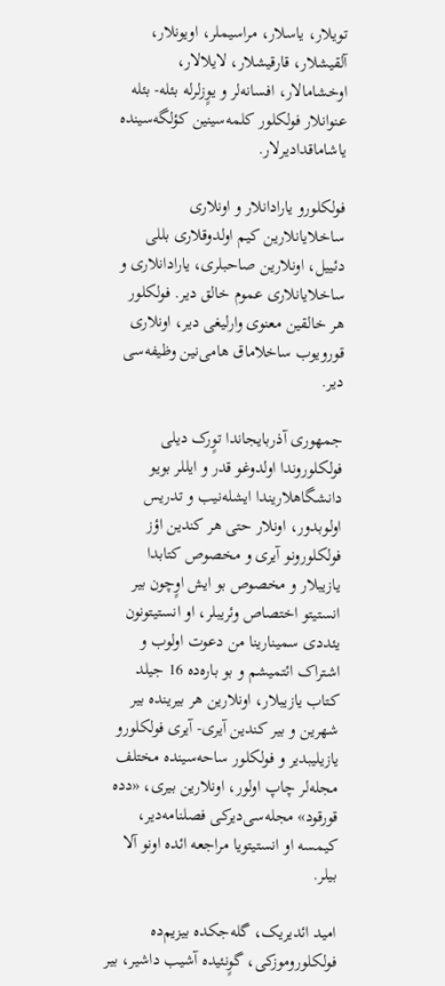تویلار، یاسلار، مراسیملر، اویونلار، آلقیشلار، قارقیشلار، لایلالار، اوخشامالار، افسانه‌لر و یوٍزلرله بئله- بئله عنوانلار فولکلور کلمه‌سینین کؤلگه‌سینده یاشاماقدادیرلار.

فولکلورو یارادانلار و اونلاری ساخلایانلارین کیم اولدوقلاری بللی دئییل، اونلارین صاحبلری، یارادانلاری و ساخلایانلاری عموم خالق دیر. فولکلور هر خالقین معنوی وارلیغی دیر، اونلاری قورویوب ساخلاماق هامی‌نین وظیفه‌سی دیر.

جمهوری آذربایجاندا توٍرک دیلی فولکلوروندا اولدوغو قدر و ایللر بویو دانشگاهلاریندا ایشله‌نیب و تدریس اولوبدور، اونلار حتی هر کندین اؤز فولکلورونو آیری و مخصوص کتابدا یازیبلار و مخصوص بو ایش اوٍچون بیر انستیتو اختصاص وئریبلر، او انستیتونون یئددی سمینارینا من دعوت اولوب و اشتراک ائتمیشم و بو باره‌ده 16 جیلد کتاب یازیبلار، اونلارین هر بیرینده بیر شهرین و بیر کندین آیری- آیری فولکلورو یازیلیبدیر و فولکلور ساحه‌سینده مختلف مجله‌لر چاپ اولور، اونلارین بیری، «دده قورقود» مجله‌سی‌دیرکی فصلنامه‌دیر، کیمسه او انستیتویا مراجعه ائده اونو آلا بیلر.

امید ائدیریک، گله‌جکده بیزیم‌ده فولکلوروموزکی، گوٍنئیده آشیب داشیر، بیر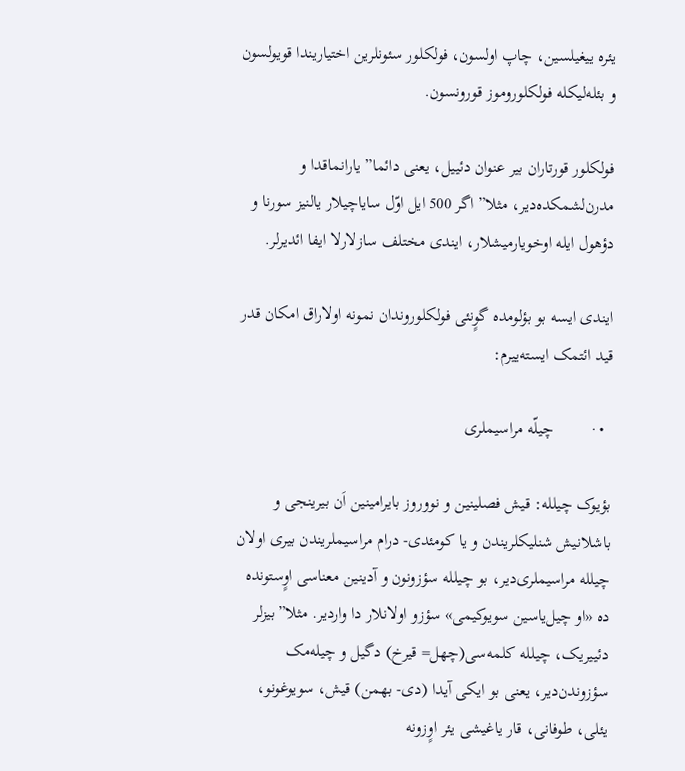یئره ییغیلسین، چاپ اولسون، فولکلور سئونلرین اختیاریندا قویولسون و بئله‌لیکله فولکلوروموز قورونسون.

فولکلور قورتاران بیر عنوان دئییل، یعنی دائما” یارانماقدا و مدرن‌لشمکده‌دیر، مثلا” اگر 500 ایل اوّل سایاچیلار یالنیز سورنا و دؤهول ایله اوخویارمیشلار، ایندی مختلف سازلارلا ایفا ائدیرلر.

ایندی ایسه بو بؤلومده گوٍنئی فولکلوروندان نمونه اولاراق امکان قدر قید ائتمک ایسته‌ییرم:

  • ·         چیلّه مراسیملری

بؤیوک چیلله: قیش فصلینین و نووروز بایرامینین اَن بیرینجی و باشلانیش شنلیکلریندن و یا کومئدی- درام مراسیملریندن بیری اولان چیلله مراسیملری‌دیر، بو چیلله سؤزونون و آدینین معناسی اوٍستونده ده «او چیل‌یاسین سویوکیمی» سؤزو اولانلار ‌دا واردیر. مثلا”بیزلر دئییریک، چیلله کلمه‌سی‌(چهل= قیرخ) دگیل و چیله‌مک سؤزوندن‌دیر، یعنی بو ایکی آیدا (دی- بهمن) قیش، سویوغونو، یئلی، طوفانی، قار یاغیشی یئر اوٍزونه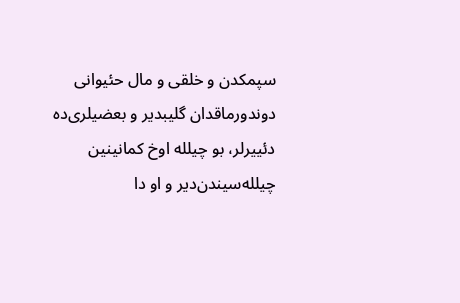سپمکدن و خلقی و مال حئیوانی دوندورماقدان گلیبدیر و بعضیلری‌ده دئییرلر، بو چیلله اوخ کمانینین چیلله‌سیندن‌دیر و او دا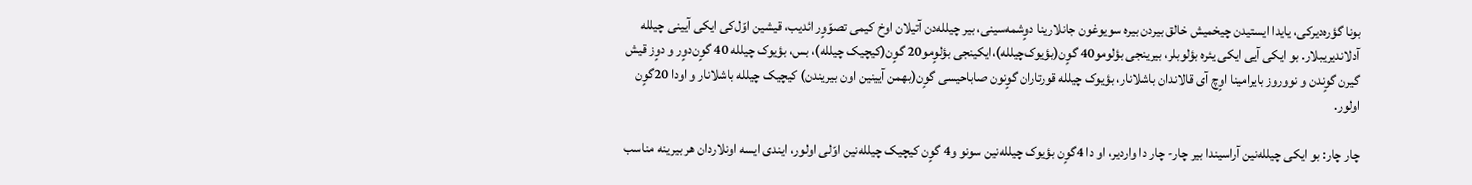بونا گؤره‌دیرکی، یایدا ایستیدن چیخمیش خالق بیردن بیره سویوغون جانلارینا دوٍشمه‌سینی، بیر چیلله‌دن آتیلان اوخ کیمی تصوّوٍر ائدیب، قیشین اوّل‌کی ایکی آیینی چیلله آدلاندیریبلار. بو ایکی آیی ایکی یئره بؤلوبلر، بیرینجی بؤلومو40 گوٍن(بؤیوک‌چیلله)،‌ایکینجی بؤلوٍمو20 گوٍن(کیچیک چیلله)، بس، بؤیوک چیلله 40 گوٍن‌دوٍر و دوٍز قیش گیرن گوٍندن و نووروز بایرامینا اوٍچ آی قالاندان باشلانار، بؤیوک چیلله قورتاران گوٍنون صاباحیسی گوٍن(بهمن آیینین اون بیریندن) کیچیک چیلله باشلانار و اودا 20گوٍن اولور.

چار چار: بو ایکی چیلله‌نین آراسیندا بیر چار- چار دا وار‌دیر، او دا 4گوٍن بؤیوک چیلله‌نین سونو و4 گوٍن کیچیک چیلله‌نین اوّلی اولور، ایندی ایسه اونلاردان هر بیرینه مناسب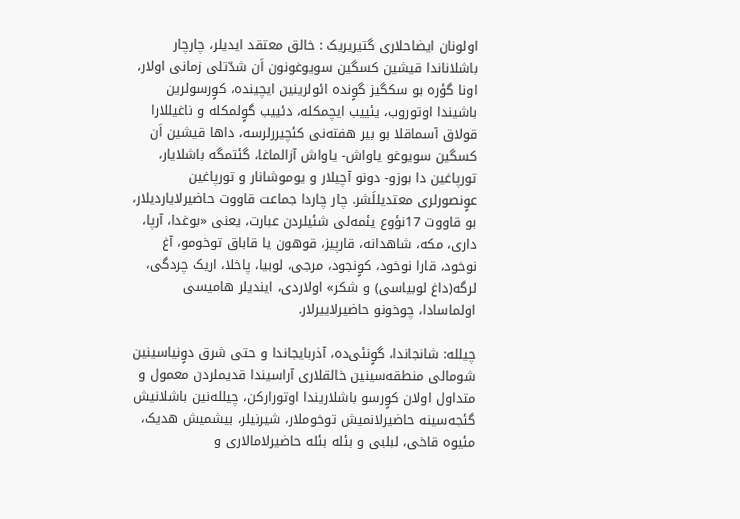اولونان ایضاحلاری گتیریریک : خالق معتقد ‌ایدیلر، چارچار باشلاناندا قیشین کسگین سویوغونون اَن شدّتلی زمانی اولار، اونا گؤره بو سکگیز گوٍنده ائولرینین ایچینده، کوٍرسولرین باشیندا اوتوروب، یئییب ایچمکله، دئییب گوٍلمکله و ناغیللارا قولاق آسماقلا بو بیر هفته‌نی کئچیرر‌لرسه، داها قیشین اَن کسگین سویوغو یاواش- یاواش آزالماغا، گئتمگه باشلایار، تورپاغین دا بوزو- دونو آچیلار و یوموشانار و تورپاغین عوٍنصورلری معتدیللَشر. چار چاردا جماعت قاووت حاضیرلایار‌دیلار، بو قاووت 17نؤوع یئمه‌لی شئیلردن عبارت، یعنی «بوغدا، آرپا، داری، مکه، شاهدانه، قارپیز، قوهون یا قاباق توخومو، آغ نوخود، قارا نوخود، کوٍنجود، مرجی، لوبیا، پاخلا، اریک چردگی، لرگه(داغ لوبیاسی) و شکر» اولاردی، ایندیلر هامیسی اولماسادا، چوخونو حاضیرلاییرلار.

چیلله: شانجاندا، گوٍنئی‌ده، آذربایجاندا و حتی شرق دوٍنیاسینین شومالی منطقه‌سینین خالقلاری آراسیندا قدیملردن معمول و متداول اولان کوٍرسو باشلاریندا اوتورارکن، چیلله‌نین باشلانیش گئجه‌سینه حاضیرلانمیش توخوملار، شیرنیلر، بیشمیش هدیک، مئیوه قاخی، لبلبی و بئله بئله حاضیرلامالاری و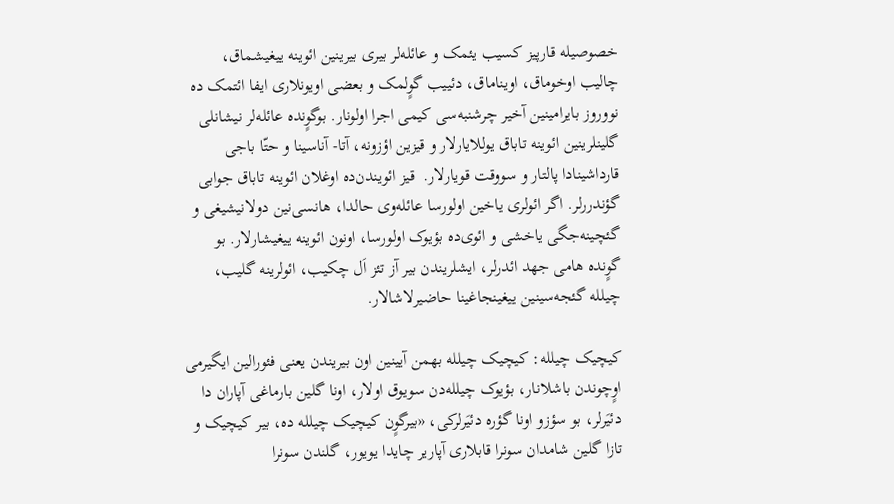خصوصیله قارپیز کسیب یئمک و عائله‌لر بیری بیرینین ائوینه ییغیشماق، چالیب اوخوماق، اویناماق، دئییب گوٍلمک و بعضی اویونلاری ایفا ائتمک ده نووروز بایرامینین آخیر چرشنبه‌سی کیمی اجرا اولونار. بوگوٍنده عائله‌لر نیشانلی گلینلرینین ائوینه تاباق یوللایارلار و قیزین اؤزونه، آتا- آناسینا و حتّا باجی قارداشینادا پالتار و سووقت قویارلار.  قیز ائویندن‌ده اوغلان ائوینه تاباق جوابی گؤندررلر. اگر ائولری یاخین اولورسا عائله‌وی حالدا، هانسی‌نین دولانیشیغی و گئچینه‌جگی یاخشی و ائوی‌ده بؤیوک اولورسا، اونون ائوینه ییغیشارلار. بو گوٍنده هامی جهد ائدرلر، ایشلریندن بیر آز تئز اَل چکیب، ائولرینه گلیب، چیلله گئجه‌سینین ییغینجاغینا حاضیرلاشالار.

کیچیک چیلله: کیچیک چیلله بهمن آیینین اون بیریندن یعنی فئورالین ایگیرمی اوٍچوندن باشلانار، بؤیوک چیلله‌دن سویوق اولار، اونا گلین بارماغی آپاران دا دئیَرلر، بو سؤزو اونا گؤره دئیَرلرکی، «بیرگوٍن کیچیک چیلله ده، بیر کیچیک و تازا گلین شامدان سونرا قابلاری آپاریر چایدا یویور، گلندن سونرا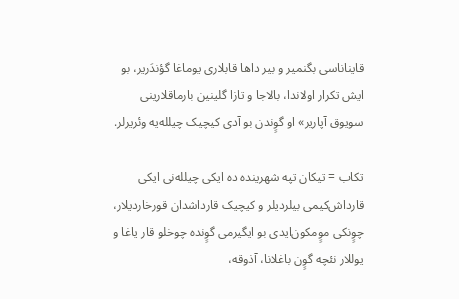قایناناسی بگنمیر و بیر داها قابلاری یوماغا گؤندَریر، بو ایش تکرار اولاندا، بالاجا و تازا گلینین بارماقلارینی سویوق آپاریر» او گوٍندن بو آدی کیچیک چیلله‌یه وئریرلر.

تکاب = تیکان تپه شهرینده ده ایکی چیلله‌نی ایکی قارداش‌کیمی بیلردیلر و کیچیک قارداشدان قورخاردیلار،‌ چوٍنکی موٍمکون‌ایدی بو ایگیرمی گوٍنده چوخلو قار یاغا و یوللار نئچه گوٍن باغلانا، آذوقه،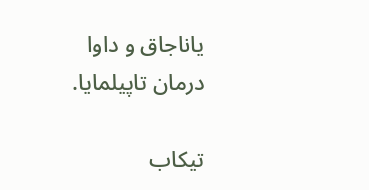یاناجاق و داوا درمان تاپیلمایا.

تیکاب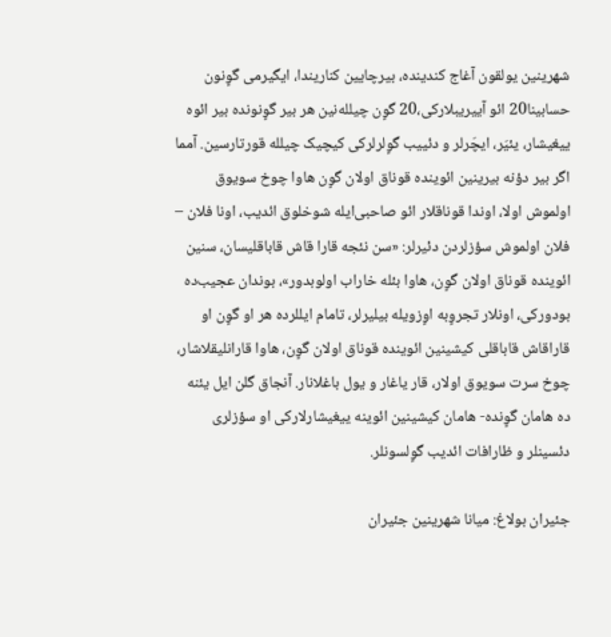شهرینین یولقون آغاج کندینده، بیرچایین کناریندا، ایگیرمی گوٍنون حسابینا20 ائو آییریبلارکی،20 گوٍن چیلله‌نین هر بیر گوٍنونده بیر ائوه ییغیشار، یئیَر، ایچَرلر و دئییب گوٍلرلرکی کیچیک چیلله قورتارسین. آمما اگر بیر دؤنه بیرینین ائوینده قوناق اولان گوٍن هاوا چوخ سویوق اولموش اولا، اوندا قوناقلار ائو صاحبی‌ایله شوخلوق ائدیب، اونا فلان – فلان اولموش سؤزلردن دئیرلر: «سن نئجه قارا قاش قاباقلیسان، سنین ائوینده قوناق اولان گوٍن، هاوا بئله خاراب اولوبدور»، بوندان عجیب‌ده بودورکی، اونلار تجروٍبه اوٍزویله بیلیرلر، تامام ایللرده هر او گوٍن او قاراقاش قاباقلی کیشینین ائوینده قوناق اولان گوٍن، هاوا قارانلیقلاشار، چوخ سرت سویوق اولار، قار یاغار و یول باغلانار. آنجاق گلن ایل یئنه ده هامان گوٍنده- هامان کیشینین ائوینه ییغیشارلارکی او سؤزلری دئسینلر و ظارافات ائدیب گوٍلسونلر.

جئیران بولاغ: میانا شهرینین جئیران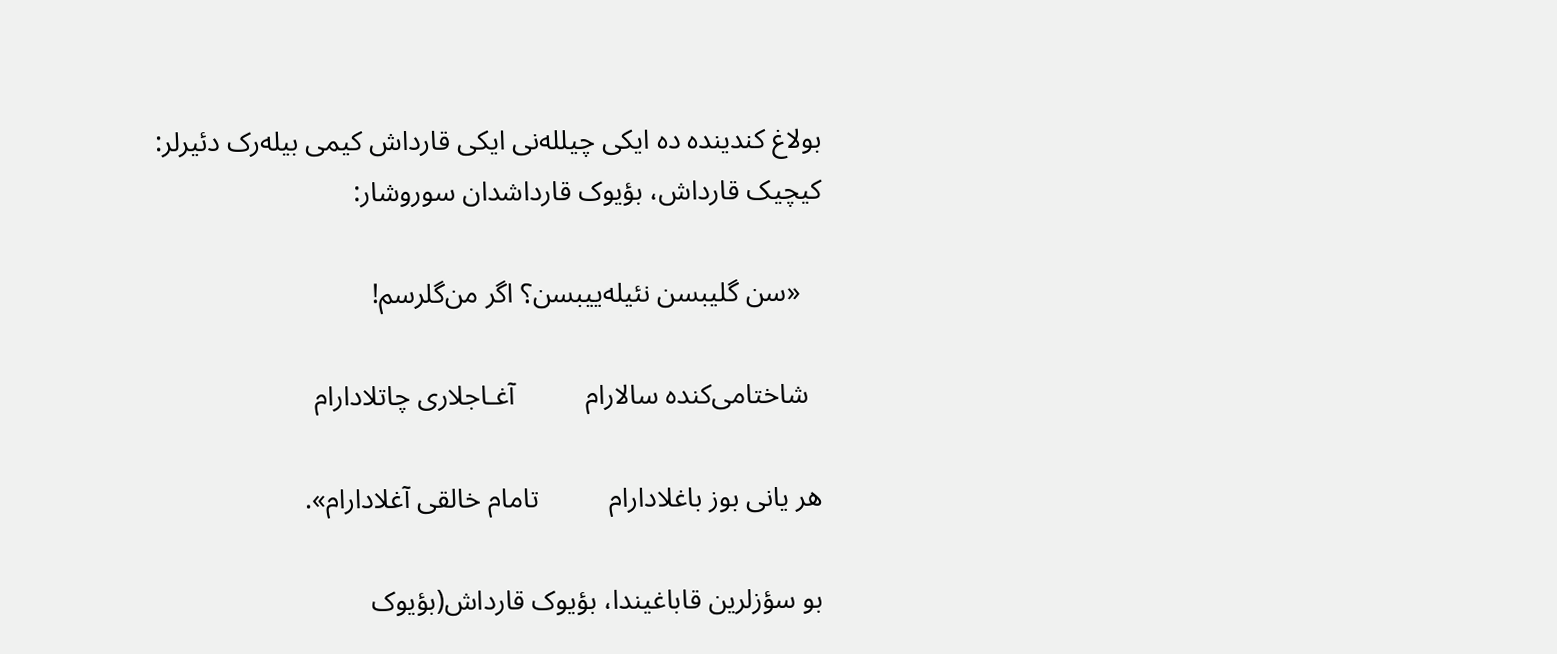بولاغ کندینده ‌ده ایکی چیلله‌نی ایکی قارداش کیمی بیله‌رک دئیرلر: کیچیک قارداش، بؤیوک قارداشدان سوروشار:

   «سن گلیبسن نئیله‌ییبسن؟ اگر من‌گلرسم!

  شاختامی‌کنده سالارام          آغـاجلاری چاتلادارام

هر یانی بوز باغلادارام          تامام خالقی آغلادارام».

بو سؤزلرین قاباغیندا، بؤیوک قارداش(بؤیوک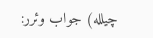چیلله) جواب وئرر‌: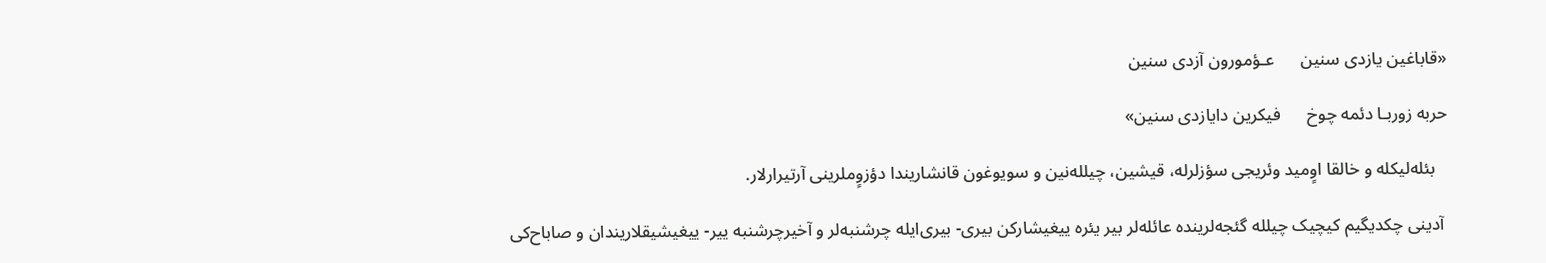«قاباغین یازدی سنین      عـؤمورون آزدی سنین

حربه زوربـا دئمه چوخ      فیکرین دایازدی سنین»

   بئله‌لیکله و خالقا اوٍمید وئریجی سؤزلرله، قیشین، چیلله‌نین و سویوغون قانشاریندا دؤزوٍملرینی آرتیرارلار.

 آدینی چکدیگیم کیچیک چیلله گئجه‌لرینده عائله‌لر بیر یئره ییغیشارکن بیری- بیری‌ایله چرشنبه‌لر و آخیرچرشنبه ییر- ییغیشیقلاریندان و صاباح‌کی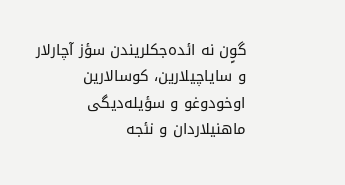گوٍن نه ‌ائده‌جکلریندن سؤز آچارلار و سایاچیلارین، کوسالارین اوخودوغو و سؤیله‌دیگی ماهنیلاردان و نئجه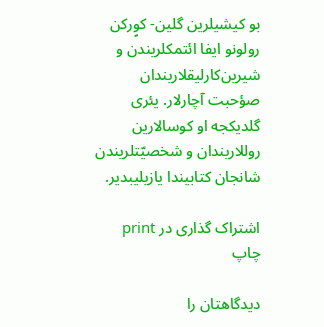بو کیشیلرین گلین- کوٍرکن رولونو ایفا ائتمکلریندن و شیرین‌کارلیقلاریندان صؤحبت آچارلار. یئری گلدیکجه او کوسالارین روللاریندان و شخصیّتلریندن شانجان کتابیندا یازیلیبدیر.

اشتراک گذاری در print
چاپ

دیدگاهتان را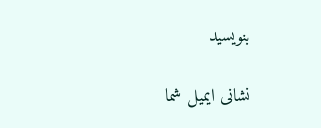بنویسید

نشانی ایمیل شما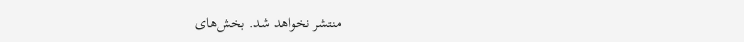منتشر نخواهد شد. بخش‌های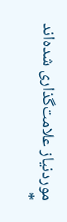موردنیاز علامت‌گذاری شده‌اند *